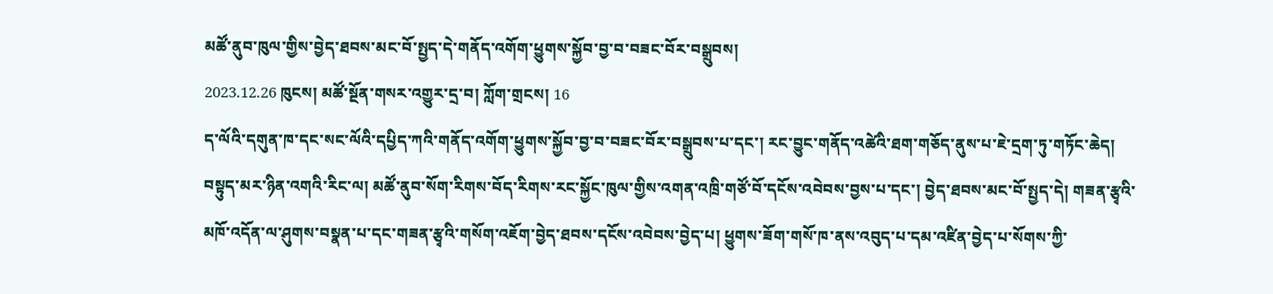མཚོ་ནུབ་ཁུལ་གྱིས་བྱེད་ཐབས་མང་བོ་སྤྱད་དེ་གནོད་འགོག་ཕྱུགས་སྐྱོབ་བྱ་བ་བཟང་བོར་བསྒྲུབས།
2023.12.26 ཁུངས། མཚོ་སྔོན་གསར་འགྱུར་དྲ་བ། ཀློག་གྲངས། 16
ད་ལོའི་དགུན་ཁ་དང་སང་ལོའི་དཔྱིད་ཀའི་གནོད་འགོག་ཕྱུགས་སྐྱོབ་བྱ་བ་བཟང་བོར་བསྒྲུབས་པ་དང་། རང་བྱུང་གནོད་འཚེའི་ཐག་གཅོད་ནུས་པ་ཇེ་དྲག་ཏུ་གཏོང་ཆེད། བསྟུད་མར་ཉིན་འགའི་རིང་ལ། མཚོ་ནུབ་སོག་རིགས་བོད་རིགས་རང་སྐྱོང་ཁུལ་གྱིས་འགན་འཁྲི་གཙོ་བོ་དངོས་འབེབས་བྱས་པ་དང་། བྱེད་ཐབས་མང་བོ་སྤྱད་དེ། གཟན་རྩྭའི་མཁོ་འདོན་ལ་ཤུགས་བསྣན་པ་དང་གཟན་རྩྭའི་གསོག་འཇོག་བྱེད་ཐབས་དངོས་འབེབས་བྱེད་པ། ཕྱུགས་ཟོག་གསོ་ཁ་ནས་འབུད་པ་དམ་འཛིན་བྱེད་པ་སོགས་ཀྱི་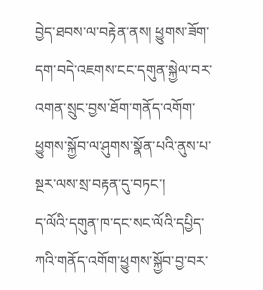བྱེད་ཐབས་ལ་བརྟེན་ནས། ཕྱུགས་ཟོག་དག་བདེ་འཇགས་ངང་དགུན་སྐྱེལ་བར་འགན་སྲུང་བྱས་ཐོག་གནོད་འགོག་ཕྱུགས་སྐྱོབ་ལ་ཤུགས་སྣོན་པའི་ནུས་པ་སྔར་ལས་སྲ་བརྟན་དུ་བཏང་།
ད་ལོའི་དགུན་ཁ་དང་སང་ལོའི་དཔྱིད་ཀའི་གནོད་འགོག་ཕྱུགས་སྐྱོབ་བྱ་བར་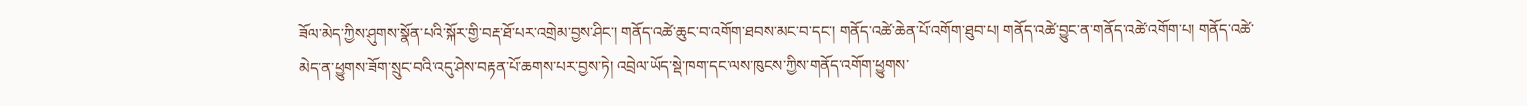ཟོལ་མེད་ཀྱིས་ཤུགས་སྣོན་པའི་སྐོར་གྱི་བརྡ་ཐོ་པར་འགྲེམ་བྱས་ཤིང་། གནོད་འཚེ་ཆུང་བ་འགོག་ཐབས་མང་བ་དང་། གནོད་འཚེ་ཆེན་པོ་འགོག་ཐུབ་པ། གནོད་འཚེ་བྱུང་ན་གནོད་འཚེ་འགོག་པ། གནོད་འཚེ་མེད་ན་ཕྱུགས་ཟོག་སྲུང་བའི་འདུ་ཤེས་བརྟན་པོ་ཆགས་པར་བྱས་ཏེ། འབྲེལ་ཡོད་སྡེ་ཁག་དང་ལས་ཁུངས་ཀྱིས་གནོད་འགོག་ཕྱུགས་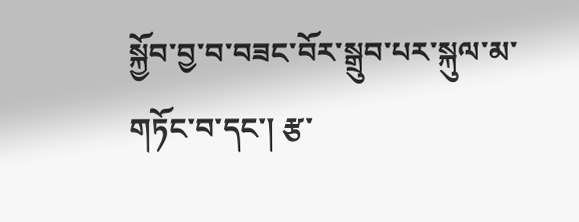སྐྱོབ་བྱ་བ་བཟང་བོར་སྒྲུབ་པར་སྐུལ་མ་གཏོང་བ་དང་། རྩ་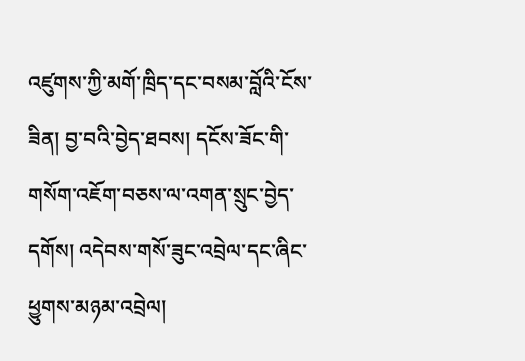འཛུགས་ཀྱི་མགོ་ཁྲིད་དང་བསམ་བློའི་ངོས་ཟིན། བྱ་བའི་བྱེད་ཐབས། དངོས་ཟོང་གི་གསོག་འཇོག་བཅས་ལ་འགན་སྲུང་བྱེད་དགོས། འདེབས་གསོ་ཟུང་འབྲེལ་དང་ཞིང་ཕྱུགས་མཉམ་འབྲེལ།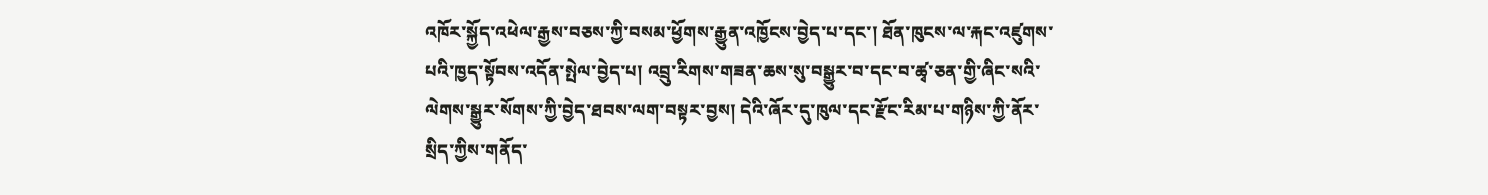འཁོར་སྐྱོད་འཕེལ་རྒྱས་བཅས་ཀྱི་བསམ་ཕྱོགས་རྒྱུན་འཁྱོངས་བྱེད་པ་དང་། ཐོན་ཁུངས་ལ་རྐང་འཛུགས་པའི་ཁྱད་སྟོབས་འདོན་སྤེལ་བྱེད་པ། འབྲུ་རིགས་གཟན་ཆས་སུ་བསྒྱུར་བ་དང་བ་ཚྭ་ཅན་གྱི་ཞིང་སའི་ལེགས་སྒྱུར་སོགས་ཀྱི་བྱེད་ཐབས་ལག་བསྟར་བྱས། དེའི་ཞོར་དུ་ཁུལ་དང་རྫོང་རིམ་པ་གཉིས་ཀྱི་ནོར་སྲིད་ཀྱིས་གནོད་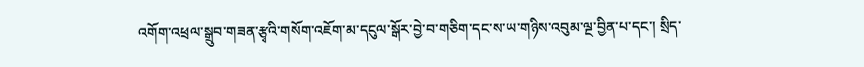འགོག་འཕྲལ་སྒྲུབ་གཟན་རྩྭའི་གསོག་འཇོག་མ་དངུལ་སྒོར་བྱེ་བ་གཅིག་དང་ས་ཡ་གཉིས་འབུམ་ལྔ་བྱིན་པ་དང་། སྲིད་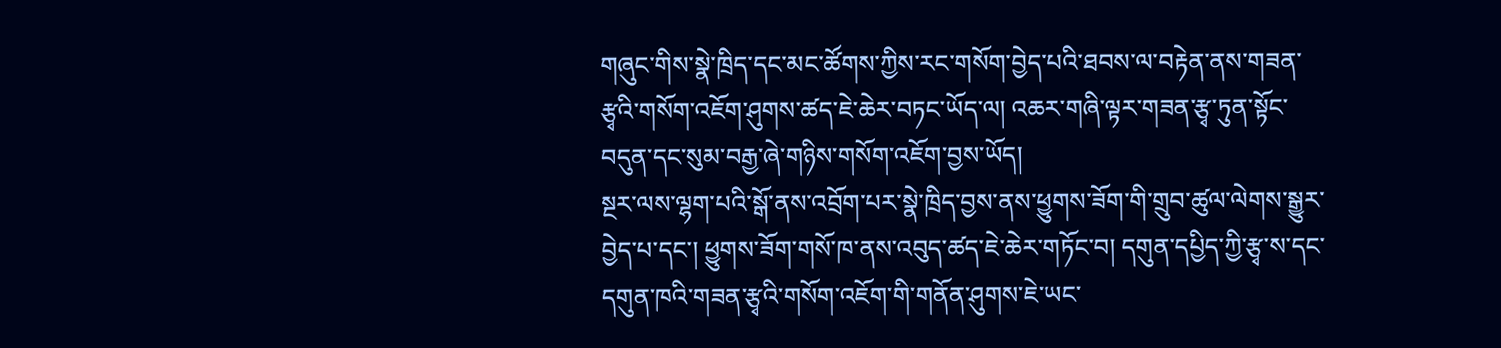གཞུང་གིས་སྣེ་ཁྲིད་དང་མང་ཚོགས་ཀྱིས་རང་གསོག་བྱེད་པའི་ཐབས་ལ་བརྟེན་ནས་གཟན་རྩྭའི་གསོག་འཇོག་ཤུགས་ཚད་ཇེ་ཆེར་བཏང་ཡོད་ལ། འཆར་གཞི་ལྟར་གཟན་རྩྭ་ཏུན་སྟོང་བདུན་དང་སུམ་བརྒྱ་ཞེ་གཉིས་གསོག་འཇོག་བྱས་ཡོད།
སྔར་ལས་ལྷག་པའི་སྒོ་ནས་འབྲོག་པར་སྣེ་ཁྲིད་བྱས་ནས་ཕྱུགས་ཟོག་གི་གྲུབ་ཚུལ་ལེགས་སྒྱུར་བྱེད་པ་དང་། ཕྱུགས་ཟོག་གསོ་ཁ་ནས་འབུད་ཚད་ཇེ་ཆེར་གཏོང་བ། དགུན་དཔྱིད་ཀྱི་རྩྭ་ས་དང་དགུན་ཁའི་གཟན་རྩྭའི་གསོག་འཇོག་གི་གནོན་ཤུགས་ཇེ་ཡང་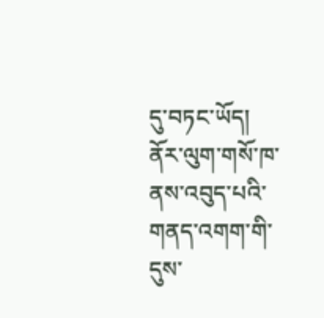དུ་བཏང་ཡོད། ནོར་ལུག་གསོ་ཁ་ནས་འབུད་པའི་གནད་འགག་གི་དུས་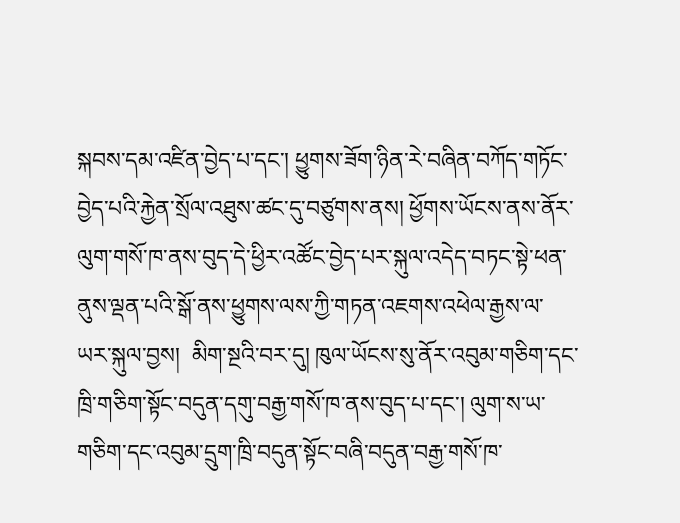སྐབས་དམ་འཛིན་བྱེད་པ་དང་། ཕྱུགས་ཟོག་ཉིན་རེ་བཞིན་བཀོད་གཏོང་བྱེད་པའི་རྐྱེན་སྲོལ་འཐུས་ཚང་དུ་བཙུགས་ནས། ཕྱོགས་ཡོངས་ནས་ནོར་ལུག་གསོ་ཁ་ནས་བུད་དེ་ཕྱིར་འཚོང་བྱེད་པར་སྐུལ་འདེད་བཏང་སྟེ་ཕན་ནུས་ལྡན་པའི་སྒོ་ནས་ཕྱུགས་ལས་ཀྱི་གཏན་འཇགས་འཕེལ་རྒྱས་ལ་ཡར་སྐུལ་བྱས།  མིག་སྔའི་བར་དུ། ཁུལ་ཡོངས་སུ་ནོར་འབུམ་གཅིག་དང་ཁྲི་གཅིག་སྟོང་བདུན་དགུ་བརྒྱ་གསོ་ཁ་ནས་བུད་པ་དང་། ལུག་ས་ཡ་གཅིག་དང་འབུམ་དྲུག་ཁྲི་བདུན་སྟོང་བཞི་བདུན་བརྒྱ་གསོ་ཁ་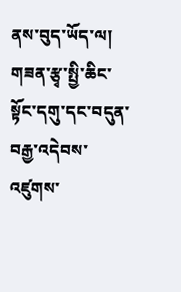ནས་བུད་ཡོད་ལ། གཟན་རྩྭ་སྤྱི་ཆིང་སྟོང་དགུ་དང་བདུན་བརྒྱ་འདེབས་འཛུགས་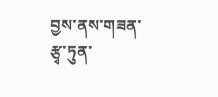བྱས་ནས་གཟན་རྩྭ་ཏུན་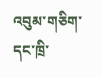འབུམ་གཅིག་དང་ཁྲི་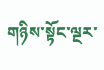གཉིས་སྟོང་ལྔར་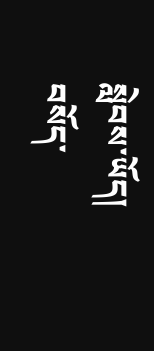སླེབས་ཡོད།
བསོད་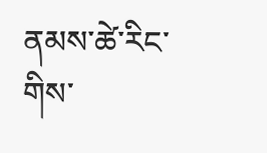ནམས་ཚེ་རིང་གིས་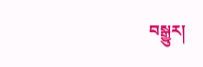བསྒྱུར།